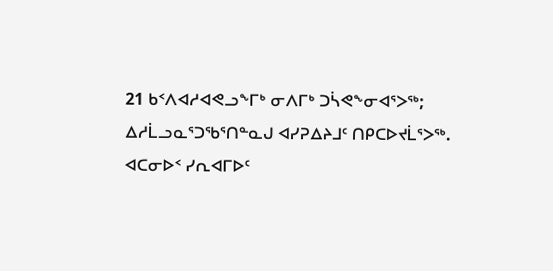21 ᑲᑉᐱᐊᓱᐊᕙᓗᖕᒥᒃ ᓂᐱᒥᒃ ᑐᓵᕙᖕᓂᐊᕐᐳᖅ; ᐃᓱᒫᓗᓇᕐᑐᖃᕐᑎᓐᓇᒍ ᐊᓯᕈᐃᔨᒧᑦ ᑎᑭᑕᐅᔪᒫᕐᐳᖅ.
ᐊᑕᓂᐅᑉ ᓯᕆᐊᒥᐅᑦ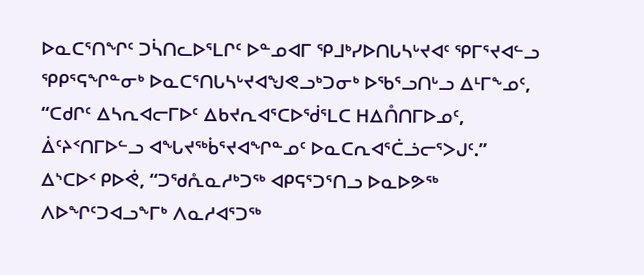ᐅᓇᑕᕐᑎᖏᑦ ᑐᓵᑎᓚᐅᕐᒪᒋᑦ ᐅᓐᓄᐊᒥ ᕿᒧᒃᓯᐅᑎᒐᓴᒡᔪᐊᑦ ᕿᒥᕐᔪᐊᓪᓗ ᕿᑭᕐᕋᖏᓐᓂᒃ ᐅᓇᑕᕐᑎᒐᓴᒡᔪᐊᖑᕙᓗᒃᑐᓂᒃ ᐅᖃᕐᓗᑎᒡᓗ ᐃᒻᒥᖕᓄᑦ, “ᑕᑯᒋᑦ ᐃᓴᕆᐊᓕᒥᐅᑦ ᐃᑲᔪᕆᐊᕐᑕᐅᖂᕐᒪᑕ ᕼᐃᑍᑎᒥᐅᓄᑦ, ᐄᑦᔨᑉᑎᒥᐅᓪᓗ ᐊᖓᔪᖅᑳᕐᔪᐊᖏᓐᓄᑦ ᐅᓇᑕᕆᐊᕐᑖᓘᓕᕐᐳᒍᑦ.”
ᐃᔅᑕᐅᑉ ᑭᐅᕚ, “ᑐᖁᕅᓇᓱᒃᑐᖅ ᐊᑭᕋᕐᑐᕐᑎᓗ ᐅᓇᐅᕗᖅ ᐱᐅᖏᑦᑐᐊᓗᖕᒥᒃ ᐱᓇᓱᐊᕐᑐᖅ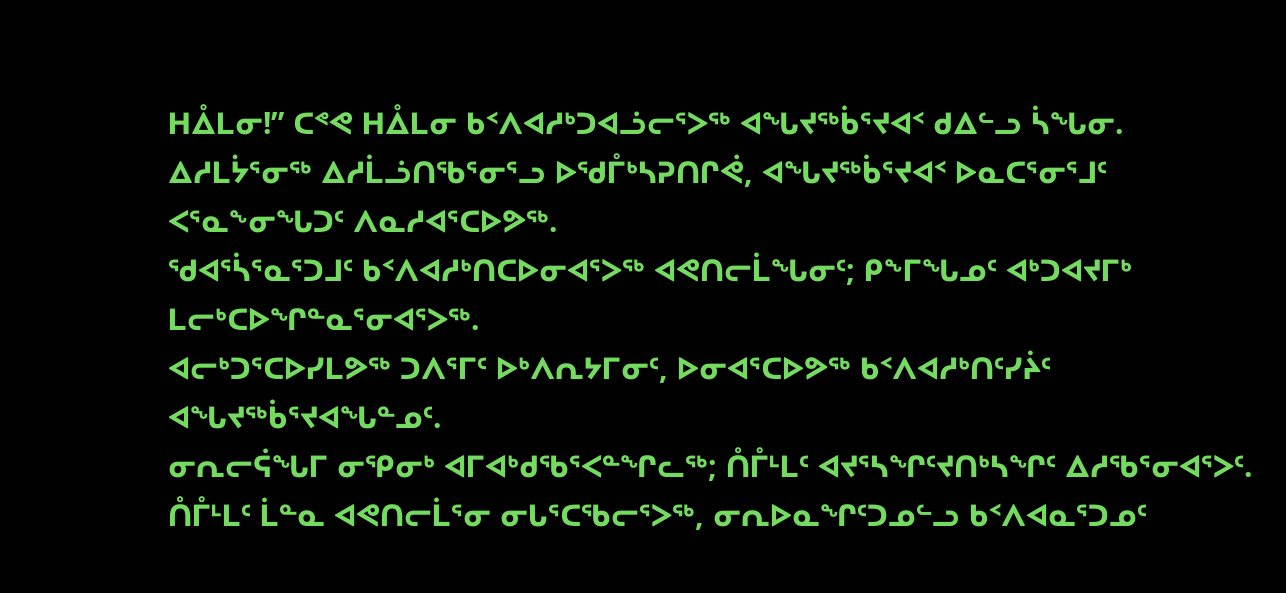ᕼᐂᒪᓂ!” ᑕᕝᕙ ᕼᐂᒪᓂ ᑲᑉᐱᐊᓱᒃᑐᐊᓘᓕᕐᐳᖅ ᐊᖓᔪᖅᑳᕐᔪᐊᑉ ᑯᐃᓪᓗ ᓵᖓᓂ.
ᐃᓱᒪᔮᕐᓂᖅ ᐃᓱᒫᓘᑎᖃᕐᓂᕐᓗ ᐅᖁᒤᒃᓴᕈᑎᒋᕚ, ᐊᖓᔪᖅᑳᕐᔪᐊᑉ ᐅᓇᑕᕐᓂᕐᒧᑦ ᐸᕐᓇᖕᓂᖓᑐᑦ ᐱᓇᓱᐊᕐᑕᐅᕗᖅ.
ᖁᐊᕐᓵᕐᓇᕐᑐᒧᑦ ᑲᑉᐱᐊᓱᒃᑎᑕᐅᓂᐊᕐᐳᖅ ᐊᕙᑎᓕᒫᖓᓂᑦ; ᑭᖕᒥᖓᓄᑦ ᐊᒃᑐᐊᔪᒥᒃ ᒪᓕᒃᑕᐅᖏᓐᓇᕐᓂᐊᕐᐳᖅ.
ᐊᓕᒃᑐᕐᑕᐅᓯᒪᕗᖅ ᑐᐱᕐᒥᑦ ᐅᒃᐱᕆᔭᒥᓂᑦ, ᐅᓂᐊᕐᑕᐅᕗᖅ ᑲᑉᐱᐊᓱᒃᑎᑦᓯᔩᑦ ᐊᖓᔪᖅᑳᕐᔪᐊᖓᓐᓄᑦ.
ᓂᕆᓕᕌᖓᒥ ᓂᕿᓂᒃ ᐊᒥᐊᒃᑯᖃᕐᐸᓐᖏᓚᖅ; ᑍᒤᒻᒪᑦ ᐊᔪᕐᓴᖏᑦᔪᑎᒃᓴᖏᑦ ᐃᓱᖃᕐᓂᐊᕐᐳᑦ.
ᑍᒤᒻᒪᑦ ᒫᓐᓇ ᐊᕙᑎᓕᒫᕐᓂ ᓂᒐᕐᑕᖃᓕᕐᐳᖅ, ᓂᕆᐅᓇᖏᑦᑐᓄᓪᓗ ᑲᑉᐱᐊᓇᕐᑐᓄᑦ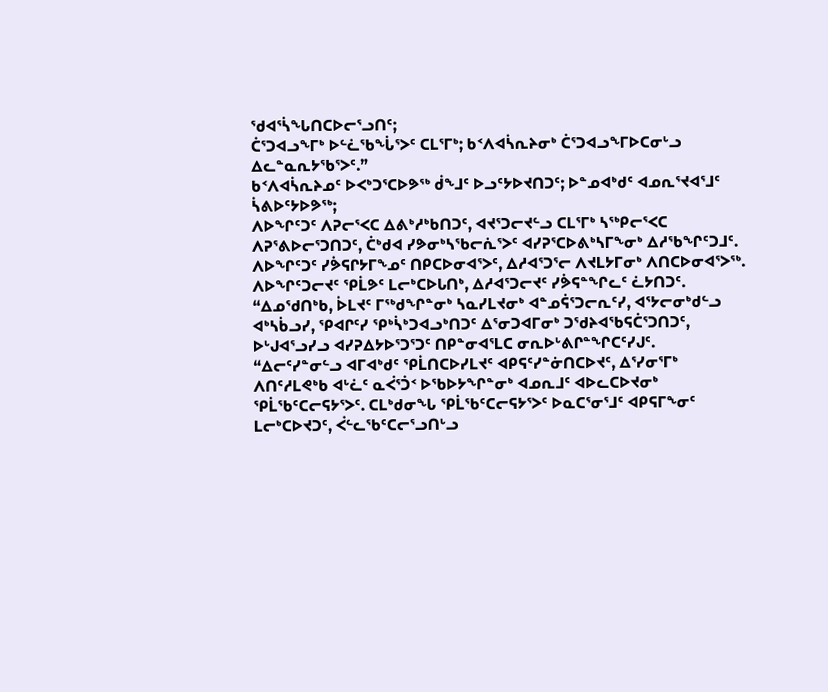ᖁᐊᕐᓵᖓᑎᑕᐅᓕᕐᓗᑎᑦ;
ᑖᕐᑐᐊᓗᖕᒥᒃ ᐅᓪᓛᖃᖔᕐᐳᑦ ᑕᒪᕐᒥᒃ; ᑲᑉᐱᐊᓵᕆᔨᓂᒃ ᑖᕐᑐᐊᓗᖕᒥᐅᑕᓂᒡᓗ ᐃᓚᓐᓇᕆᔭᖃᕐᐳᑦ.”
ᑲᑉᐱᐊᓵᕆᔨᓄᑦ ᐅᐸᒃᑐᕐᑕᐅᕗᖅ ᑰᖕᒧᑦ ᐅᓗᑦᔭᐅᔪᑎᑐᑦ; ᐅᓐᓄᐊᒃᑯᑦ ᐊᓄᕆᕐᔪᐊᕐᒧᑦ ᓵᕕᐅᑦᔭᐅᕗᖅ;
ᐱᐅᖏᑦᑐᑦ ᐱᕈᓕᕐᐸᑕ ᐃᕕᒃᓱᒃᑲᑎᑐᑦ, ᐊᔪᕐᑐᓕᔪᓪᓗ ᑕᒪᕐᒥᒃ ᓴᖅᑭᓕᕐᐸᑕ ᐱᕈᕐᕕᐅᓕᕐᑐᑎᑐᑦ, ᑖᒃᑯᐊ ᓯᕗᓂᒃᓴᖃᓕᕇᕐᐳᑦ ᐊᓯᕈᕐᑕᐅᕕᒃᓴᒥᖕᓂᒃ ᐃᓱᖃᖏᑦᑐᒧᑦ.
ᐱᐅᖏᑦᑐᑦ ᓯᕘᕋᒋᔭᒥᖕᓄᑦ ᑎᑭᑕᐅᓂᐊᕐᐳᑦ, ᐃᓱᐊᕐᑐᕐᓕ ᐱᔪᒪᔭᒥᓂᒃ ᐱᑎᑕᐅᓂᐊᕐᐳᖅ.
ᐱᐅᖏᑦᑐᓕᔪᑦ ᕿᒫᕗᑦ ᒪᓕᒃᑕᐅᒐᑎᒃ, ᐃᓱᐊᕐᑐᓕᔪᑦ ᓯᕘᕋᓐᖏᓚᑦ ᓛᔭᑎᑐᑦ.
“ᐃᓄᖁᑎᒃᑲ, ᐆᒪᔪᑦ ᒥᖅᑯᖏᓐᓂᒃ ᓴᓇᓯᒪᔪᓂᒃ ᐊᓐᓄᕌᕐᑐᓕᕆᑦᓯ, ᐊᕐᔭᓕᓂᒃᑯᓪᓗ ᐊᒃᓴᑳᓗᓯ, ᕿᐊᒋᑦᓯ ᕿᒃᓵᒃᑐᐊᓗᒃᑎᑐᑦ ᐃᕐᓂᑐᐊᒥᓂᒃ ᑐᖁᔨᐊᖃᕋᑖᕐᑐᑎᑐᑦ, ᐅᒡᒍᐊᕐᓗᓯᓗ ᐊᓯᕈᐃᔭᐅᕐᑐᕐᑐᑦ ᑎᑭᓐᓂᐊᕐᒪᑕ ᓂᕆᐅᒡᕕᒋᓐᖏᑕᑦᓯᒍᑦ.
“ᐃᓕᑦᓯᓐᓂᓪᓗ ᐊᒥᐊᒃᑯᑦ ᕿᒫᑎᑕᐅᓯᒪᔪᑦ ᐊᑭᕋᑦᓯᓐᓃᑎᑕᐅᔪᑦ, ᐃᕐᓯᓂᕐᒥᒃ ᐱᑎᑦᓱᒪᕙᒃᑲ ᐊᒡᓛᑦ ᓇᐹᕐᑑᑉ ᐅᖃᐅᔭᖏᓐᓂᒃ ᐊᓄᕆᒧᑦ ᐊᐅᓚᑕᐅᔪᓂᒃ ᕿᒫᖃᑦᑕᓕᕋᔭᕐᐳᑦ. ᑕᒪᒃᑯᓂᖓ ᕿᒫᖃᑦᑕᓕᕋᔭᕐᐳᑦ ᐅᓇᑕᕐᓂᕐᒧᑦ ᐊᑭᕋᒥᖕᓂᑦ ᒪᓕᒃᑕᐅᔪᑐᑦ, ᐹᓪᓚᖃᑦᑕᓕᕐᓗᑎᒡᓗ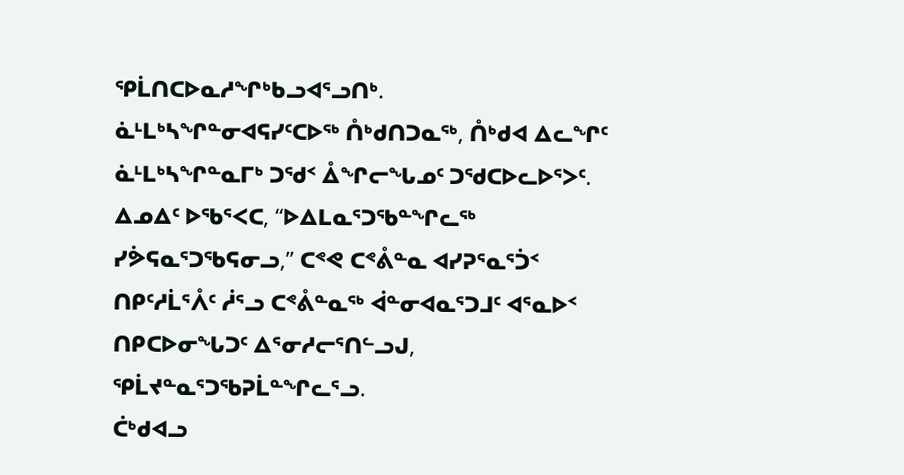ᕿᒫᑎᑕᐅᓇᓱᖏᒃᑲᓗᐊᕐᓗᑎᒃ.
ᓈᒻᒪᒃᓴᖏᓐᓂᐊᕋᓯᑦᑕᐅᖅ ᑍᒃᑯᑎᑐᓇᖅ, ᑍᒃᑯᐊ ᐃᓚᖏᑦ ᓈᒻᒪᒃᓴᖏᓐᓇᒥᒃ ᑐᖁᑉ ᐂᖏᓕᖓᓄᑦ ᑐᖁᑕᐅᓚᐅᕐᐳᑦ.
ᐃᓄᐃᑦ ᐅᖃᕐᐸᑕ, “ᐅᐃᒪᓇᕐᑐᖃᓐᖏᓚᖅ ᓯᕘᕋᓇᕐᑐᖃᕋᓂᓗ,” ᑕᕝᕙ ᑕᕝᕔᓐᓇ ᐊᓯᕈᕐᓇᕐᑑᑉ ᑎᑭᑦᓱᒫᕐᐰᑦ ᓲᕐᓗ ᑕᕝᕔᓐᓇᖅ ᐋᓐᓂᐊᓇᕐᑐᒧᑦ ᐊᕐᓇᐅᑉ ᑎᑭᑕᐅᓂᖓᑐᑦ ᐃᕐᓂᓱᓕᕐᑎᓪᓗᒍ, ᕿᒫᔪᓐᓇᕐᑐᖃᕈᒫᓐᖏᓚᕐᓗ.
ᑖᒃᑯᐊᓗ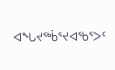ᐊᖓᔪᖅᑳᕐᔪᐊᖃᕐᐳᑦ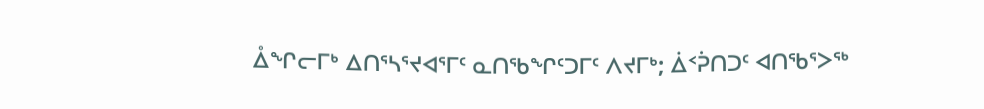ᐂᖏᓕᒥᒃ ᐃᑎᕐᓴᕐᔪᐊᕐᒥᑦ ᓇᑎᖃᖏᑦᑐᒥᑦ ᐱᔪᒥᒃ; ᐄᑉᕉᑎᑐᑦ ᐊᑎᖃᕐᐳᖅ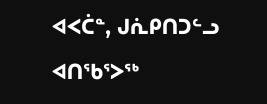ᐊᐸᑖᓐ, ᒍᕇᑭᑎᑐᓪᓗ ᐊᑎᖃᕐᐳᖅ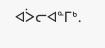ᐊᐴᓕᐊᓐᒥᒃ.